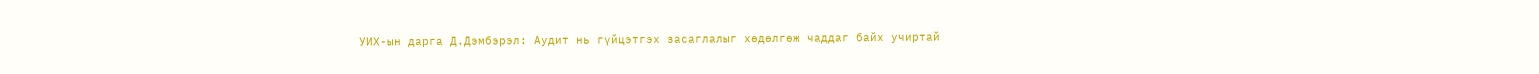УИХ-ын дарга Д.Дэмбэрэл: Аудит нь гүйцэтгэх засаглалыг хөдөлгөж чаддаг байх учиртай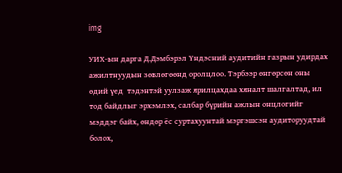img

УИХ-ын дарга Д.Дэмбэрэл Үндэсний аудитийн газрын удирдах ажилтнуудын зөвлөгөөнд оролцлоо. Тэрбээр өнгөрсөн оны өдий үед  тэдэнтэй уулзаж ярилцахдаа хяналт шалгалтад, ил тод байдлыг эрхэмлэх, салбар бүрийн ажлын онцлогийг мэддэг байх, өндөр ёс суртахуунтай мэргэшсэн аудиторуудтай болох,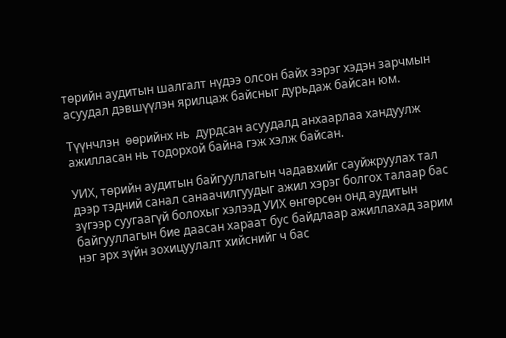төрийн аудитын шалгалт нүдээ олсон байх зэрэг хэдэн зарчмын асуудал дэвшүүлэн ярилцаж байсныг дурьдаж байсан юм.

Түүнчлэн  өөрийнх нь  дурдсан асуудалд анхаарлаа хандуулж ажилласан нь тодорхой байна гэж хэлж байсан.

УИХ, төрийн аудитын байгууллагын чадавхийг сауйжруулах тал дээр тэдний санал санаачилгуудыг ажил хэрэг болгох талаар бас зүгээр суугаагүй болохыг хэлээд УИХ өнгөрсөн онд аудитын байгууллагын бие даасан хараат бус байдлаар ажиллахад зарим нэг эрх зүйн зохицуулалт хийснийг ч бас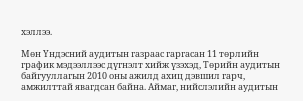хэллээ.

Мөн Үндэсний аудитын газраас гаргасан 11 төрлийн график мэдээллээс дүгнэлт хийж үзэхэд, Төрийн аудитын байгууллагын 2010 оны ажилд ахиц дэвшил гарч, амжилттай явагдсан байна. Аймаг, нийслэлийн аудитын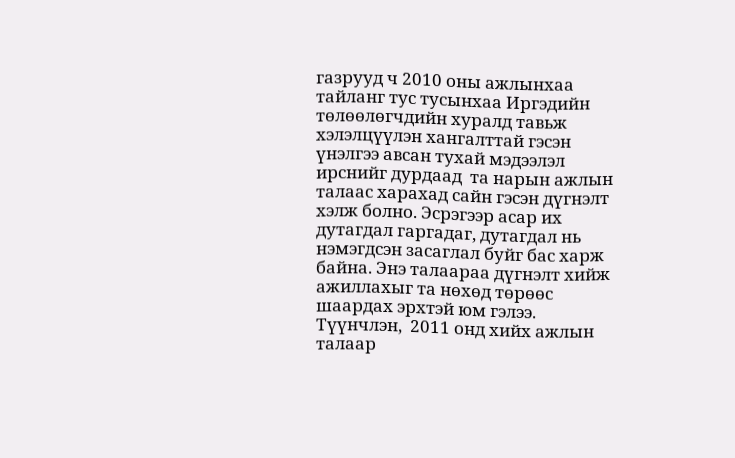газрууд ч 2010 оны ажлынхаа тайланг тус тусынхаа Иргэдийн төлөөлөгчдийн хуралд тавьж хэлэлцүүлэн хангалттай гэсэн үнэлгээ авсан тухай мэдээлэл ирснийг дурдаад  та нарын ажлын талаас харахад сайн гэсэн дүгнэлт хэлж болно. Эсрэгээр асар их дутагдал гаргадаг, дутагдал нь нэмэгдсэн засаглал буйг бас харж байна. Энэ талаараа дүгнэлт хийж ажиллахыг та нөхөд төрөөс шаардах эрхтэй юм гэлээ. Түүнчлэн,  2011 онд хийх ажлын талаар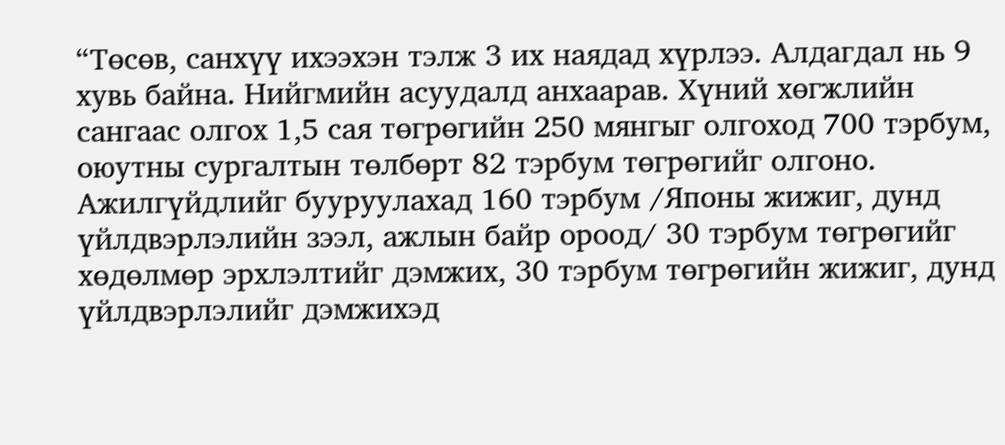“Төсөв, санхүү ихээхэн тэлж 3 их наядад хүрлээ. Алдагдал нь 9  хувь байна. Нийгмийн асуудалд анхаарав. Хүний хөгжлийн сангаас олгох 1,5 сая төгрөгийн 250 мянгыг олгоход 700 тэрбум, оюутны сургалтын төлбөрт 82 тэрбум төгрөгийг олгоно. Ажилгүйдлийг бууруулахад 160 тэрбум /Японы жижиг, дунд үйлдвэрлэлийн зээл, ажлын байр ороод/ 30 тэрбум төгрөгийг хөдөлмөр эрхлэлтийг дэмжих, 30 тэрбум төгрөгийн жижиг, дунд үйлдвэрлэлийг дэмжихэд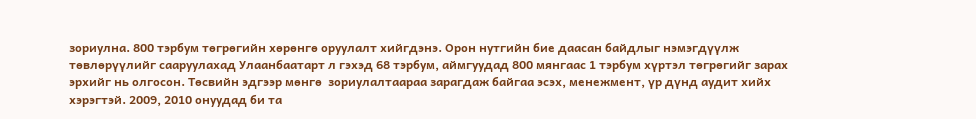зориулна. 800 тэрбум төгрөгийн хөрөнгө оруулалт хийгдэнэ. Орон нутгийн бие даасан байдлыг нэмэгдүүлж төвлөрүүлийг сааруулахад Улаанбаатарт л гэхэд 68 тэрбум, аймгуудад 800 мянгаас 1 тэрбум хүртэл төгрөгийг зарах эрхийг нь олгосон. Төсвийн эдгээр мөнгө  зориулалтаараа зарагдаж байгаа эсэх, менежмент, үр дүнд аудит хийх хэрэгтэй. 2009, 2010 онуудад би та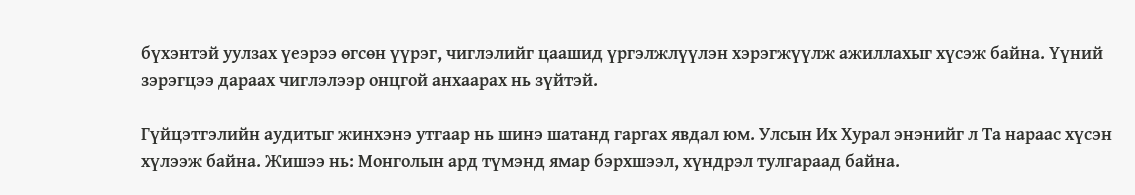бүхэнтэй уулзах үеэрээ өгсөн үүрэг, чиглэлийг цаашид үргэлжлүүлэн хэрэгжүүлж ажиллахыг хүсэж байна. Үүний зэрэгцээ дараах чиглэлээр онцгой анхаарах нь зүйтэй.

Гүйцэтгэлийн аудитыг жинхэнэ утгаар нь шинэ шатанд гаргах явдал юм. Улсын Их Хурал энэнийг л Та нараас хүсэн хүлээж байна. Жишээ нь: Монголын ард түмэнд ямар бэрхшээл, хүндрэл тулгараад байна.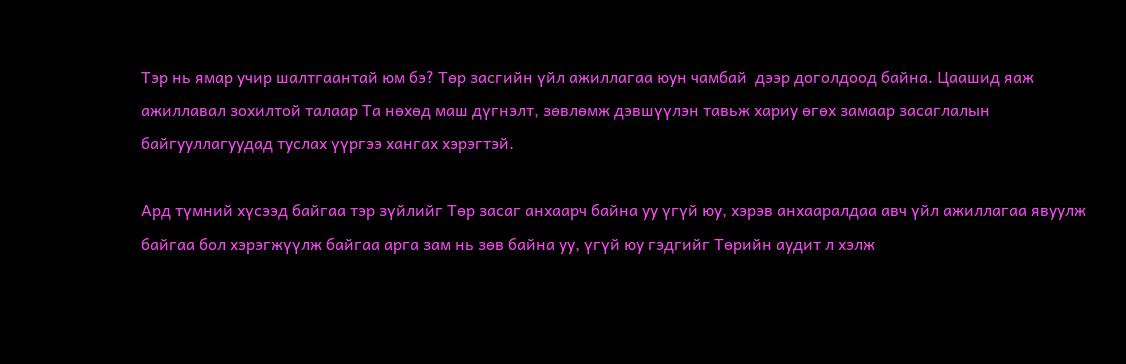Тэр нь ямар учир шалтгаантай юм бэ? Төр засгийн үйл ажиллагаа юун чамбай  дээр доголдоод байна. Цаашид яаж ажиллавал зохилтой талаар Та нөхөд маш дүгнэлт, зөвлөмж дэвшүүлэн тавьж хариу өгөх замаар засаглалын байгууллагуудад туслах үүргээ хангах хэрэгтэй.

Ард түмний хүсээд байгаа тэр зүйлийг Төр засаг анхаарч байна уу үгүй юу, хэрэв анхааралдаа авч үйл ажиллагаа явуулж байгаа бол хэрэгжүүлж байгаа арга зам нь зөв байна уу, үгүй юу гэдгийг Төрийн аудит л хэлж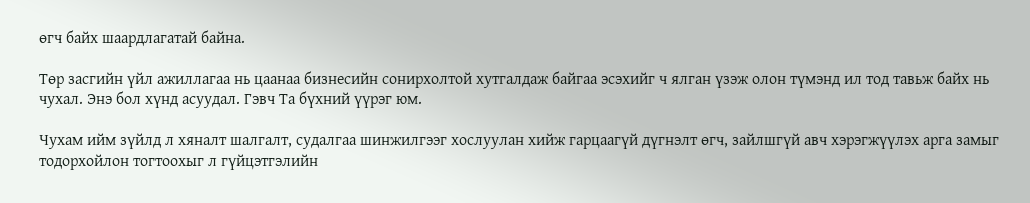өгч байх шаардлагатай байна.

Төр засгийн үйл ажиллагаа нь цаанаа бизнесийн сонирхолтой хутгалдаж байгаа эсэхийг ч ялган үзэж олон түмэнд ил тод тавьж байх нь чухал. Энэ бол хүнд асуудал. Гэвч Та бүхний үүрэг юм.

Чухам ийм зүйлд л хяналт шалгалт, судалгаа шинжилгээг хослуулан хийж гарцаагүй дүгнэлт өгч, зайлшгүй авч хэрэгжүүлэх арга замыг тодорхойлон тогтоохыг л гүйцэтгэлийн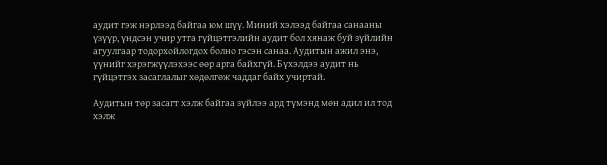аудит гэж нэрлээд байгаа юм шүү. Миний хэлээд байгаа санааны үзүүр, үндсэн учир утга гүйцэтгэлийн аудит бол хянаж буй зүйлийн агуулгаар тодорхойлогдох болно гэсэн санаа. Аудитын ажил энэ, үүнийг хэрэгжүүлэхээс өөр арга байхгүй. Бүхэлдээ аудит нь гүйцэтгэх засаглалыг хөдөлгөж чаддаг байх учиртай.

Аудитын төр засагт хэлж байгаа зүйлээ ард түмэнд мөн адил ил тод хэлж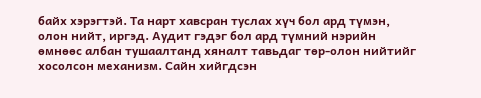байх хэрэгтэй. Та нарт хавсран туслах хүч бол ард түмэн, олон нийт, иргэд. Аудит гэдэг бол ард түмний нэрийн өмнөөс албан тушаалтанд хяналт тавьдаг төр-олон нийтийг хосолсон механизм. Сайн хийгдсэн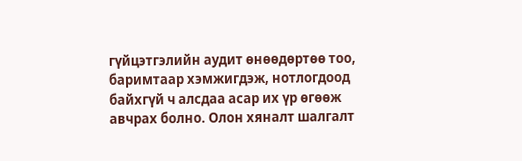гүйцэтгэлийн аудит өнөөдөртөө тоо, баримтаар хэмжигдэж, нотлогдоод байхгүй ч алсдаа асар их үр өгөөж авчрах болно. Олон хяналт шалгалт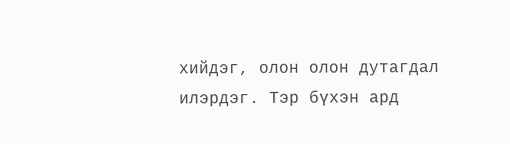хийдэг, олон олон дутагдал илэрдэг. Тэр бүхэн ард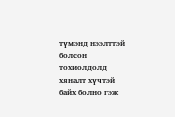түмэнд нээлттэй болсон тохиолдолд хяналт хүчтэй байх болно гэж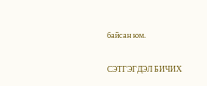байсан юм.

СЭТГЭГДЭЛ БИЧИХ